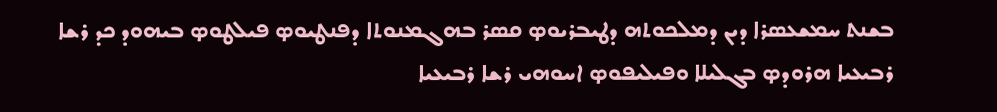ܒܫܢܬ ܚܡܫܥܤܪܐ ܕܝܢ ܕܡܠܟܘܬܗ ܕܛܝܒܪܝܘܤ ܩܤܪ ܒܗܓܡܢܘܬܐ ܕܦܢܛܝܘܤ ܦܝܠܛܘܤ ܒܝܗܘܕ ܟܕ ܪܫܐ ܪܒܝܥܝܐ ܗܪܘܕܤ ܒܓܠܝܠܐ ܘܦܝܠܝܦܘܤ ܐܚܘܗܝ ܪܫܐ ܪܒܝܥܝܐ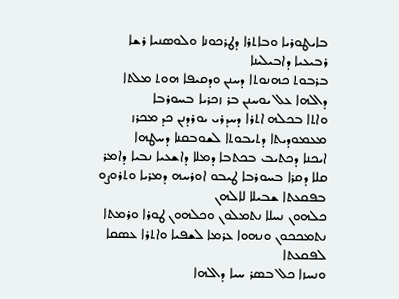ܒܐܝܛܘܪܝܐ ܘܒܐܬܪܐ ܕܛܪܟܘܢܐ ܘܠܘܤܢܝܐ ܪܫܐ ܪܒܝܥܝܐ ܕܐܒܝܠܝܢܐ
ܒܪܒܘܬ ܟܗܢܘܬܐ ܕܚܢܢ ܘܕܩܝܦܐ ܗܘܬ ܡܠܬܐ ܕܐܠܗܐ ܥܠ ܝܘܚܢܢ ܒܪ ܙܟܪܝܐ ܒܚܘܪܒܐ
ܘܐܬܐ ܒܟܠܗ ܐܬܪܐ ܕܚܕܪܝ ܝܘܪܕܢܢ ܟܕ ܡܟܪܙ ܡܥܡܘܕܝܬܐ ܕܬܝܒܘܬܐ ܠܫܘܒܩܢܐ ܕܚܛܗܐ
ܐܝܟܢܐ ܕܟܬܝܒ ܒܟܬܒܐ ܕܡܠܐ ܕܐܫܥܝܐ ܢܒܝܐ ܕܐܡܪ ܩܠܐ ܕܩܪܐ ܒܚܘܪܒܐ ܛܝܒܘ ܐܘܪܚܗ ܕܡܪܝܐ ܘܬܪܘܨܘ ܒܦܩܥܬܐ ܫܒܝܠܐ ܠܐܠܗܢ
ܟܠܗܘܢ ܢܚܠܐ ܢܬܡܠܘܢ ܘܟܠܗܘܢ ܛܘܪܐ ܘܪܡܬܐ ܢܬܡܟܟܘܢ ܘܢܗܘܐ ܥܪܡܐ ܠܫܦܝܐ ܘܐܬܪܐ ܥܤܩܐ ܠܦܩܥܬܐ
ܘܢܚܙܐ ܟܠ ܒܤܪ ܚܝܐ ܕܐܠܗܐ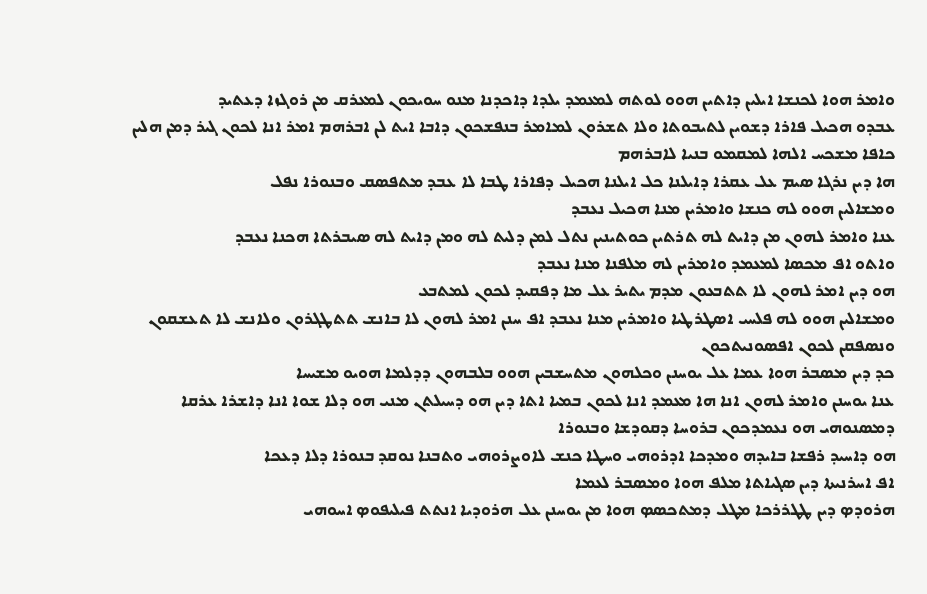ܘܐܡܪ ܗܘܐ ܠܟܢܫܐ ܐܝܠܝܢ ܕܐܬܝܢ ܗܘܘ ܠܘܬܗ ܠܡܥܡܕ ܝܠܕܐ ܕܐܟܕܢܐ ܡܢܘ ܚܘܝܟܘܢ ܠܡܥܪܩ ܡܢ ܪܘܓܙܐ ܕܥܬܝܕ
ܥܒܕܘ ܗܟܝܠ ܦܐܪܐ ܕܫܘܝܢ ܠܬܝܒܘܬܐ ܘܠܐ ܬܫܪܘܢ ܠܡܐܡܪ ܒܢܦܫܟܘܢ ܕܐܒܐ ܐܝܬ ܠܢ ܐܒܪܗܡ ܐܡܪ ܐܢܐ ܠܟܘܢ ܓܝܪ ܕܡܢ ܗܠܝܢ ܟܐܦܐ ܡܫܟܚ ܐܠܗܐ ܠܡܩܡܘ ܒܢܝܐ ܠܐܒܪܗܡ
ܗܐ ܕܝܢ ܢܪܓܐ ܤܝܡ ܥܠ ܥܩܪܐ ܕܐܝܠܢܐ ܟܠ ܐܝܠܢܐ ܗܟܝܠ ܕܦܐܪܐ ܛܒܐ ܠܐ ܥܒܕ ܡܬܦܤܩ ܘܒܢܘܪܐ ܢܦܠ
ܘܡܫܐܠܝܢ ܗܘܘ ܠܗ ܟܢܫܐ ܘܐܡܪܝܢ ܡܢܐ ܗܟܝܠ ܢܥܒܕ
ܥܢܐ ܘܐܡܪ ܠܗܘܢ ܡܢ ܕܐܝܬ ܠܗ ܬܪܬܝܢ ܟܘܬܝܢܝܢ ܢܬܠ ܠܡܢ ܕܠܝܬ ܠܗ ܘܡܢ ܕܐܝܬ ܠܗ ܤܝܒܪܬܐ ܗܟܢܐ ܢܥܒܕ
ܘܐܬܘ ܐܦ ܡܟܤܐ ܠܡܥܡܕ ܘܐܡܪܝܢ ܠܗ ܡܠܦܢܐ ܡܢܐ ܢܥܒܕ
ܗܘ ܕܝܢ ܐܡܪ ܠܗܘܢ ܠܐ ܬܬܒܥܘܢ ܡܕܡ ܝܬܝܪ ܥܠ ܡܐ ܕܦܩܝܕ ܠܟܘܢ ܠܡܬܒܥ
ܘܡܫܐܠܝܢ ܗܘܘ ܠܗ ܦܠܚܝ ܐܤܛܪܛܝܐ ܘܐܡܪܝܢ ܡܢܐ ܢܥܒܕ ܐܦ ܚܢܢ ܐܡܪ ܠܗܘܢ ܠܐ ܒܐܢܫ ܬܬܛܓܪܘܢ ܘܠܐܢܫ ܠܐ ܬܥܫܩܘܢ ܘܢܤܦܩܢ ܠܟܘܢ ܐܦܤܘܢܝܬܟܘܢ
ܟܕ ܕܝܢ ܡܤܒܪ ܗܘܐ ܥܡܐ ܥܠ ܝܘܚܢܢ ܘܟܠܗܘܢ ܡܬܚܫܒܝܢ ܗܘܘ ܒܠܒܗܘܢ ܕܕܠܡܐ ܗܘܝܘ ܡܫܝܚܐ
ܥܢܐ ܝܘܚܢܢ ܘܐܡܪ ܠܗܘܢ ܐܢܐ ܗܐ ܡܥܡܕ ܐܢܐ ܠܟܘܢ ܒܡܝܐ ܐܬܐ ܕܝܢ ܗܘ ܕܚܝܠܬܢ ܡܢܝ ܗܘ ܕܠܐ ܫܘܐ ܐܢܐ ܕܐܫܪܐ ܥܪܩܐ ܕܡܤܢܘܗܝ ܗܘ ܢܥܡܕܟܘܢ ܒܪܘܚܐ ܕܩܘܕܫܐ ܘܒܢܘܪܐ
ܗܘ ܕܐܚܝܕ ܪܦܫܐ ܒܐܝܕܗ ܘܡܕܟܐ ܐܕܪܘܗܝ ܘܚܛܐ ܟܢܫ ܠܐܘܨܪܘܗܝ ܘܬܒܢܐ ܢܘܩܕ ܒܢܘܪܐ ܕܠܐ ܕܥܟܐ
ܐܦ ܐܚܪܢܝܬܐ ܕܝܢ ܤܓܝܐܬܐ ܡܠܦ ܗܘܐ ܘܡܤܒܪ ܠܥܡܐ
ܗܪܘܕܤ ܕܝܢ ܛܛܪܪܟܐ ܡܛܠ ܕܡܬܟܤܤ ܗܘܐ ܡܢ ܝܘܚܢܢ ܥܠ ܗܪܘܕܝܐ ܐܢܬܬ ܦܝܠܝܦܘܤ ܐܚܘܗܝ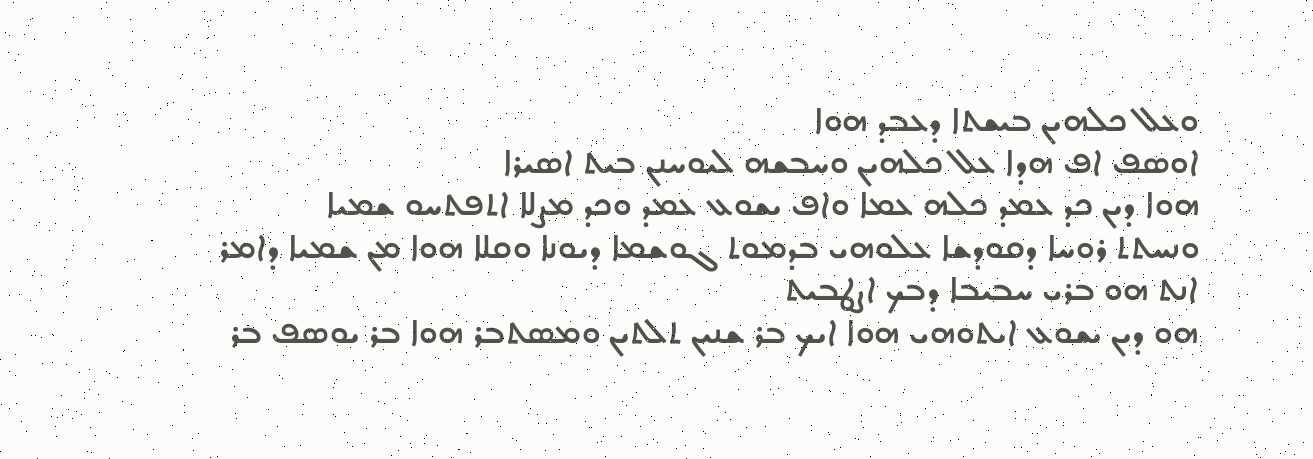ܘܥܠ ܟܠܗܝܢ ܒܝܫܬܐ ܕܥܒܕ ܗܘܐ
ܐܘܤܦ ܐܦ ܗܕܐ ܥܠ ܟܠܗܝܢ ܘܚܒܫܗ ܠܝܘܚܢܢ ܒܝܬ ܐܤܝܪܐ
ܗܘܐ ܕܝܢ ܟܕ ܥܡܕ ܟܠܗ ܥܡܐ ܘܐܦ ܝܫܘܥ ܥܡܕ ܘܟܕ ܡܨܠܐ ܐܬܦܬܚܘ ܫܡܝܐ
ܘܢܚܬܬ ܪܘܚܐ ܕܩܘܕܫܐ ܥܠܘܗܝ ܒܕܡܘܬ ܓܘܫܡܐ ܕܝܘܢܐ ܘܩܠܐ ܗܘܐ ܡܢ ܫܡܝܐ ܕܐܡܪ ܐܢܬ ܗܘ ܒܪܝ ܚܒܝܒܐ ܕܒܟ ܐܨܛܒܝܬ
ܗܘ ܕܝܢ ܝܫܘܥ ܐܝܬܘܗܝ ܗܘܐ ܐܝܟ ܒܪ ܫܢܝܢ ܬܠܬܝܢ ܘܡܤܬܒܪ ܗܘܐ ܒܪ ܝܘܤܦ ܒܪ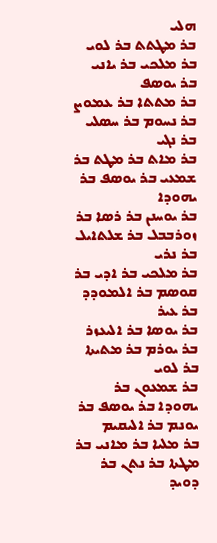ܗܠܝ
ܒܪ ܡܛܬܬ ܒܪ ܠܘܝ ܒܪ ܡܠܟܝ ܒܪ ܝܐܢܝ ܒܪ ܝܘܤܦ
ܒܪ ܡܬܬܐ ܒܪ ܥܡܘܨ ܒܪ ܢܚܘܡ ܒܪ ܚܤܠܝ ܒܪ ܢܓܝ
ܒܪ ܡܐܬ ܒܪ ܡܛܬ ܒܪ ܫܡܥܝ ܒܪ ܝܘܤܦ ܒܪ ܝܗܘܕܐ
ܒܪ ܝܘܚܢܢ ܒܪ ܪܤܐ ܒܪ ܙܘܪܒܒܠ ܒܪ ܫܠܬܐܝܠ ܒܪ ܢܪܝ
ܒܪ ܡܠܟܝ ܒܪ ܐܕܝ ܒܪ ܩܘܤܡ ܒܪ ܐܠܡܘܕܕ ܒܪ ܥܝܪ
ܒܪ ܝܘܤܐ ܒܪ ܐܠܝܥܙܪ ܒܪ ܝܘܪܡ ܒܪ ܡܬܝܬܐ ܒܪ ܠܘܝ
ܒܪ ܫܡܥܘܢ ܒܪ ܝܗܘܕܐ ܒܪ ܝܘܤܦ ܒܪ ܝܘܢܡ ܒܪ ܐܠܝܩܝܡ
ܒܪ ܡܠܝܐ ܒܪ ܡܐܢܝ ܒܪ ܡܛܬܐ ܒܪ ܢܬܢ ܒܪ ܕܘܝܕ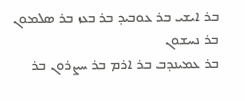ܒܪ ܐܝܫܝ ܒܪ ܥܘܒܝܕ ܒܪ ܒܥܙ ܒܪ ܤܠܡܘܢ ܒܪ ܢܚܫܘܢ
ܒܪ ܥܡܝܢܕܒ ܒܪ ܐܪܡ ܒܪ ܚܨܪܘܢ ܒܪ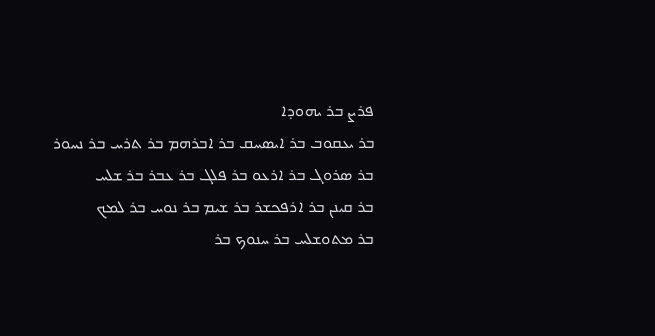ܦܪܨ ܒܪ ܝܗܘܕܐ
ܒܪ ܝܥܩܘܒ ܒܪ ܐܝܤܚܩ ܒܪ ܐܒܪܗܡ ܒܪ ܬܪܚ ܒܪ ܢܚܘܪ
ܒܪ ܤܪܘܓ ܒܪ ܐܪܥܘ ܒܪ ܦܠܓ ܒܪ ܥܒܪ ܒܪ ܫܠܚ
ܒܪ ܩܝܢܢ ܒܪ ܐܪܦܟܫܪ ܒܪ ܫܝܡ ܒܪ ܢܘܚ ܒܪ ܠܡܟ
ܒܪ ܡܬܘܫܠܚ ܒܪ ܚܢܘܟ ܒܪ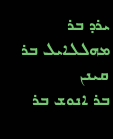ܝܪܕ ܒܪ ܡܗܠܠܐܝܠ ܒܪ ܩܝܢܢ
ܒܪ ܐܢܘܫ ܒܪ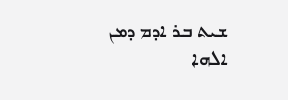ܫܝܬ ܒܪ ܐܕܡ ܕܡܢ ܐܠܗܐ